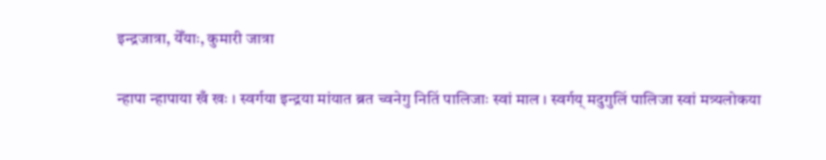इन्द्रजात्रा, येँयाः, कुमारी जात्रा

न्हापा न्हापाया खँ खः । स्वर्गया इन्द्रया मांयात ब्रत च्वनेगु नितिं पालिजाः स्वां माल । स्वर्गय् मदुगुलिं पालिजा स्वां मत्र्यलोकया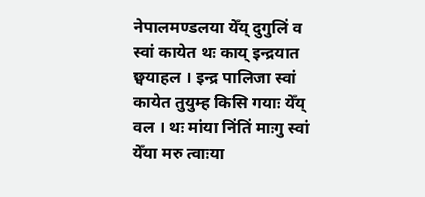नेपालमण्डलया येँय् दुगुलिं व स्वां कायेत थः काय् इन्द्रयात छ्वयाहल । इन्द्र पालिजा स्वां कायेत तुयुम्ह किसि गयाः येँय् वल । थः मांया निंतिं माःगु स्वां येँया मरु त्वाःया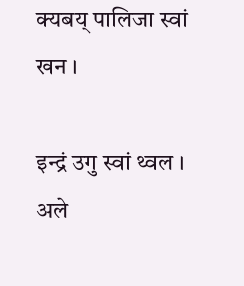क्यबय् पालिजा स्वां खन ।

इन्द्रं उगु स्वां थ्वल । अले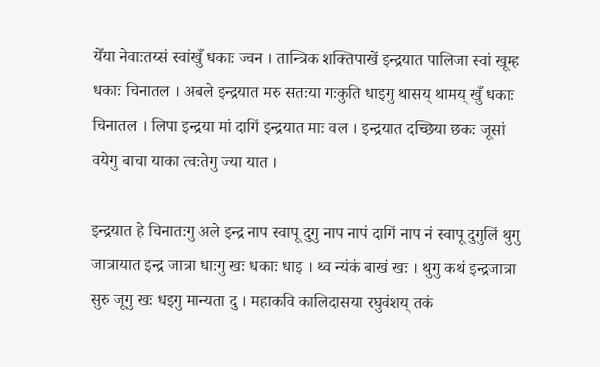येँया नेवाःतय्सं स्वांखुँ धकाः ज्वन । तान्त्रिक शक्तिपाखें इन्द्रयात पालिजा स्वां खूम्ह धकाः चिनातल । अबले इन्द्रयात मरु सतःया गःकुति धाइगु थासय् थामय् खुँ धकाः चिनातल । लिपा इन्द्रया मां दागिं इन्द्रयात माः वल । इन्द्रयात दच्छिया छकः जूसां वयेगु बाचा याका त्वःतेगु ज्या यात ।

इन्द्रयात हे चिनातःगु अले इन्द्र नाप स्वापू दुगु नाप नापं दागिं नाप नं स्वापू दुगुलिं थुगु जात्रायात इन्द्र जात्रा धाःगु खः धकाः धाइ । थ्व न्यंकं बाखं खः । थुगु कथं इन्द्रजात्रा सुरु जूगु खः धइगु मान्यता दु । महाकवि कालिदासया रघुवंशय् तकं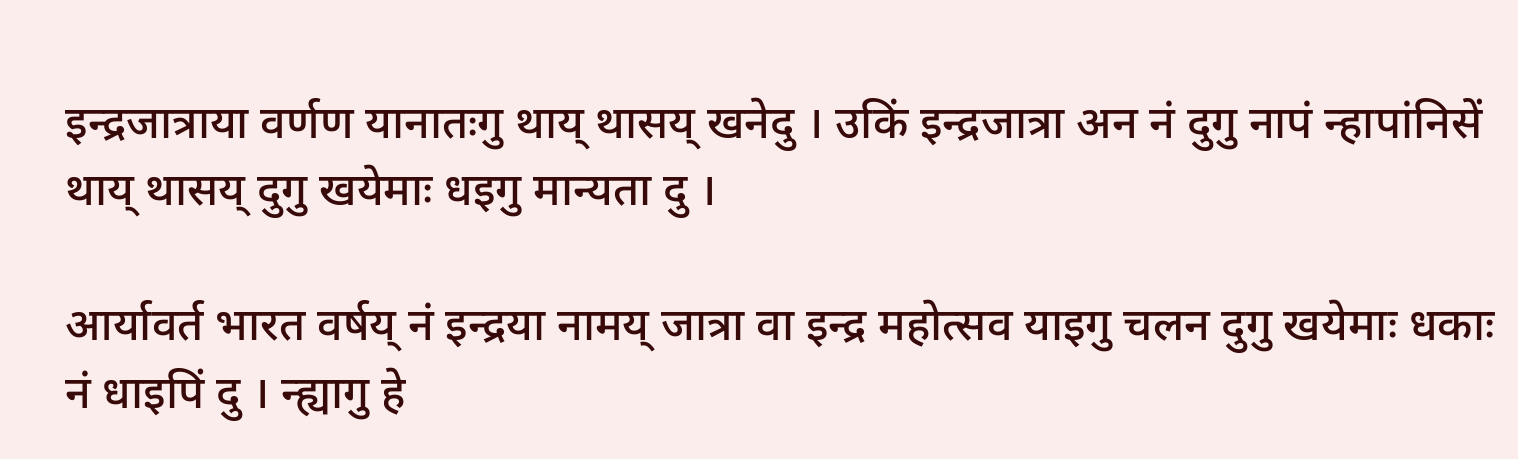इन्द्रजात्राया वर्णण यानातःगु थाय् थासय् खनेदु । उकिं इन्द्रजात्रा अन नं दुगु नापं न्हापांनिसें थाय् थासय् दुगु खयेमाः धइगु मान्यता दु ।

आर्यावर्त भारत वर्षय् नं इन्द्रया नामय् जात्रा वा इन्द्र महोत्सव याइगु चलन दुगु खयेमाः धकाः नं धाइपिं दु । न्ह्यागु हे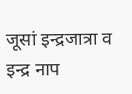जूसां इन्द्रजात्रा व इन्द्र नाप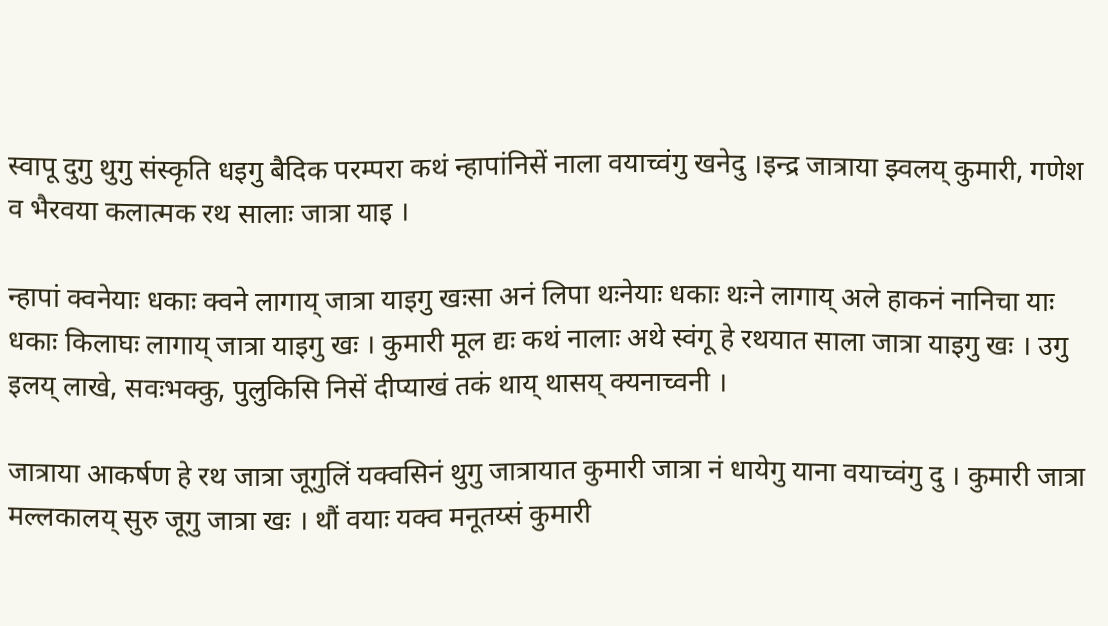स्वापू दुगु थुगु संस्कृति धइगु बैदिक परम्परा कथं न्हापांनिसें नाला वयाच्वंगु खनेदु ।इन्द्र जात्राया झ्वलय् कुमारी, गणेश व भैरवया कलात्मक रथ सालाः जात्रा याइ ।

न्हापां क्वनेयाः धकाः क्वने लागाय् जात्रा याइगु खःसा अनं लिपा थःनेयाः धकाः थःने लागाय् अले हाकनं नानिचा याः धकाः किलाघः लागाय् जात्रा याइगु खः । कुमारी मूल द्यः कथं नालाः अथे स्वंगू हे रथयात साला जात्रा याइगु खः । उगु इलय् लाखे, सवःभक्कु, पुलुकिसि निसें दीप्याखं तकं थाय् थासय् क्यनाच्वनी ।

जात्राया आकर्षण हे रथ जात्रा जूगुलिं यक्वसिनं थुगु जात्रायात कुमारी जात्रा नं धायेगु याना वयाच्वंगु दु । कुमारी जात्रा मल्लकालय् सुरु जूगु जात्रा खः । थौं वयाः यक्व मनूतय्सं कुमारी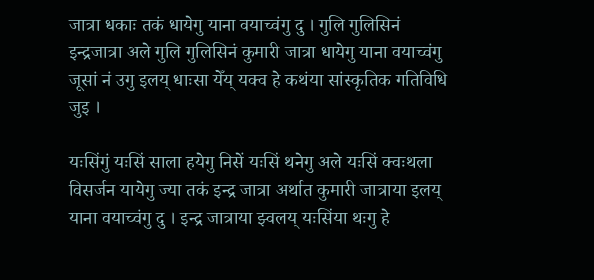जात्रा धकाः तकं धायेगु याना वयाच्वंगु दु । गुलि गुलिसिनं इन्द्रजात्रा अले गुलि गुलिसिनं कुमारी जात्रा धायेगु याना वयाच्वंगु जूसां नं उगु इलय् धाःसा येँय् यक्व हे कथंया सांस्कृतिक गतिविधि जुइ ।

यःसिंगुं यःसिं साला हयेगु निसें यःसिं थनेगु अले यःसिं क्वःथला विसर्जन यायेगु ज्या तकं इन्द्र जात्रा अर्थात कुमारी जात्राया इलय् याना वयाच्वंगु दु । इन्द्र जात्राया झ्वलय् यःसिंया थःगु हे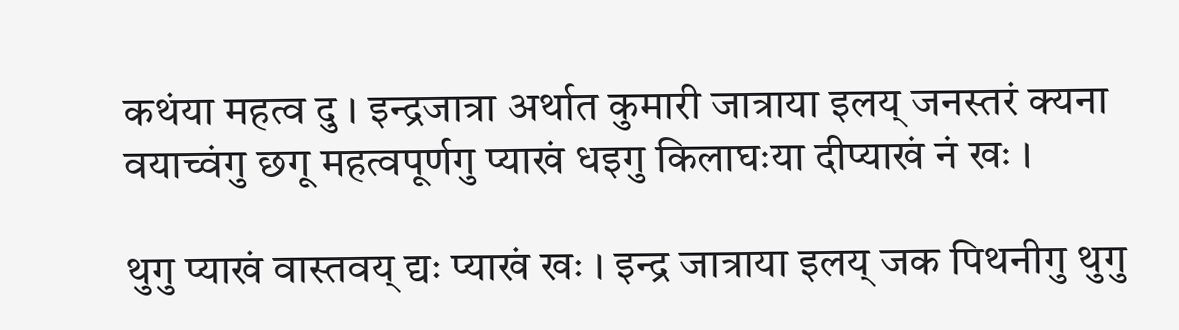कथंया महत्व दु । इन्द्रजात्रा अर्थात कुमारी जात्राया इलय् जनस्तरं क्यना वयाच्वंगु छगू महत्वपूर्णगु प्याखं धइगु किलाघःया दीप्याखं नं खः ।

थुगु प्याखं वास्तवय् द्यः प्याखं खः । इन्द्र जात्राया इलय् जक पिथनीगु थुगु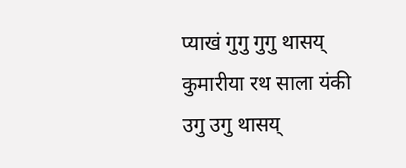प्याखं गुगु गुगु थासय् कुमारीया रथ साला यंकी उगु उगु थासय्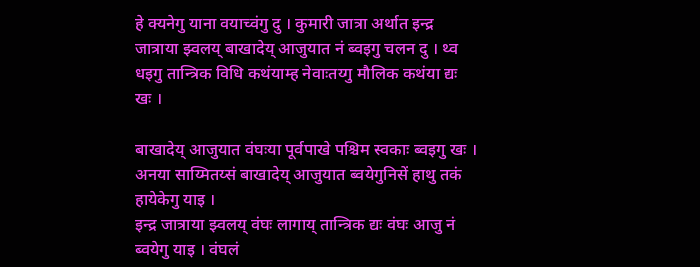हे क्यनेगु याना वयाच्वंगु दु । कुमारी जात्रा अर्थात इन्द्र जात्राया झ्वलय् बाखादेय् आजुयात नं ब्वइगु चलन दु । थ्व धइगु तान्त्रिक विधि कथंयाम्ह नेवाःतय्गु मौलिक कथंया द्यः खः ।

बाखादेय् आजुयात वंघःया पूर्वपाखे पश्चिम स्वकाः ब्वइगु खः । अनया साय्मितय्सं बाखादेय् आजुयात ब्वयेगुनिसें हाथु तकं हायेकेगु याइ ।
इन्द्र जात्राया झ्वलय् वंघः लागाय् तान्त्रिक द्यः वंघः आजु नं ब्वयेगु याइ । वंघलं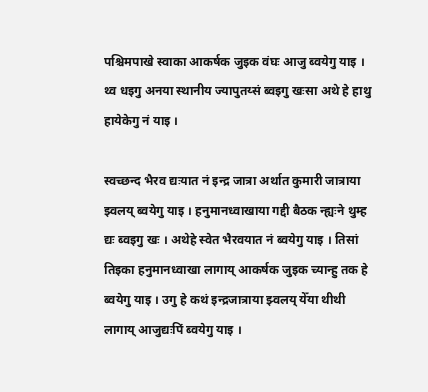पश्चिमपाखे स्वाका आकर्षक जुइक वंघः आजु ब्वयेगु याइ । थ्व धइगु अनया स्थानीय ज्यापुतय्सं ब्वइगु खःसा अथे हे हाथु हायेकेगु नं याइ ।

स्वच्छन्द भैरव द्यःयात नं इन्द्र जात्रा अर्थात कुमारी जात्राया झ्वलय् ब्वयेगु याइ । हनुमानध्वाखाया गद्दी बैठक न्ह्यःने थुम्ह द्यः ब्वइगु खः । अथेहे स्वेत भैरवयात नं ब्वयेगु याइ । तिसां तिइका हनुमानध्वाखा लागाय् आकर्षक जुइक च्यान्हु तक हे ब्वयेगु याइ । उगु हे कथं इन्द्रजात्राया झ्वलय् येँया थीथी लागाय् आजुद्यःपिं ब्वयेगु याइ ।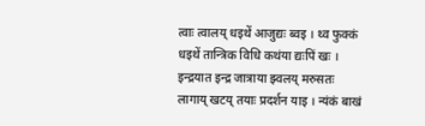त्वाः त्वालय् धइथें आजुद्यः ब्वइ । थ्व फुक्कं धइथें तान्त्रिक विधि कथंया द्यःपिं खः । इन्द्रयात इन्द्र जात्राया झ्वलय् मरुसतः लागाय् खटय् तयाः प्रदर्शन याइ । न्यंकं बाखं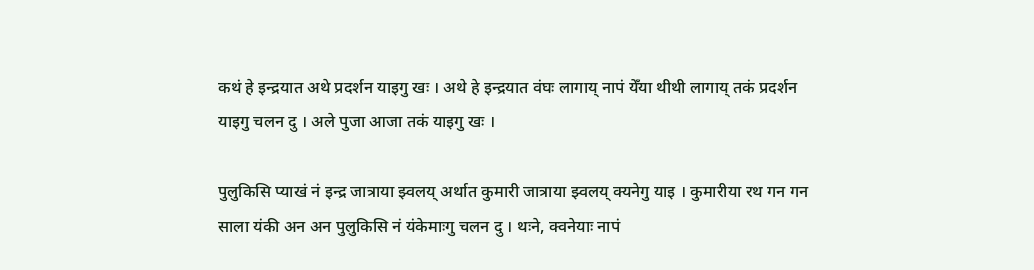कथं हे इन्द्रयात अथे प्रदर्शन याइगु खः । अथे हे इन्द्रयात वंघः लागाय् नापं येँया थीथी लागाय् तकं प्रदर्शन याइगु चलन दु । अले पुजा आजा तकं याइगु खः ।

पुलुकिसि प्याखं नं इन्द्र जात्राया झ्वलय् अर्थात कुमारी जात्राया झ्वलय् क्यनेगु याइ । कुमारीया रथ गन गन साला यंकी अन अन पुलुकिसि नं यंकेमाःगु चलन दु । थःने, क्वनेयाः नापं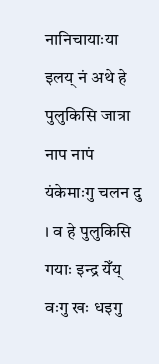नानिचायाःया इलय् नं अथे हे पुलुकिसि जात्रा नाप नापं यंकेमाःगु चलन दु । व हे पुलुकिसि गयाः इन्द्र येँय् वःगु खः धइगु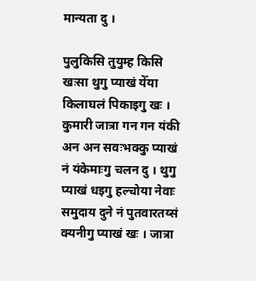मान्यता दु ।

पुलुकिसि तुयुम्ह किसि खःसा थुगु प्याखं येँया किलाघलं पिकाइगु खः । कुमारी जात्रा गन गन यंकी अन अन सवःभक्कु प्याखं नं यंकेमाःगु चलन दु । थुगु प्याखं धइगु हल्चोया नेवाः समुदाय दुने नं पुतवारतय्सं क्यनीगु प्याखं खः । जात्रा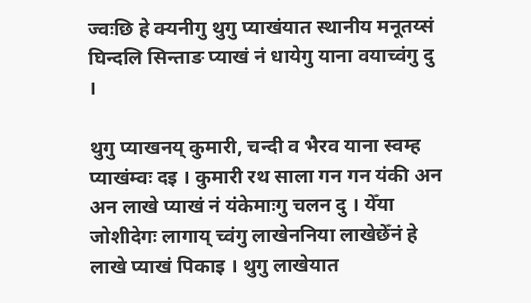ज्वःछि हे क्यनीगु थुगु प्याखंयात स्थानीय मनूतय्सं घिन्दलि सिन्ताङ प्याखं नं धायेगु याना वयाच्वंगु दु ।

थुगु प्याखनय् कुमारी, चन्दी व भैरव याना स्वम्ह प्याखंम्वः दइ । कुमारी रथ साला गन गन यंकी अन अन लाखे प्याखं नं यंकेमाःगु चलन दु । येँया जोशीदेगः लागाय् च्वंगु लाखेननिया लाखेछेँनं हे लाखे प्याखं पिकाइ । थुगु लाखेयात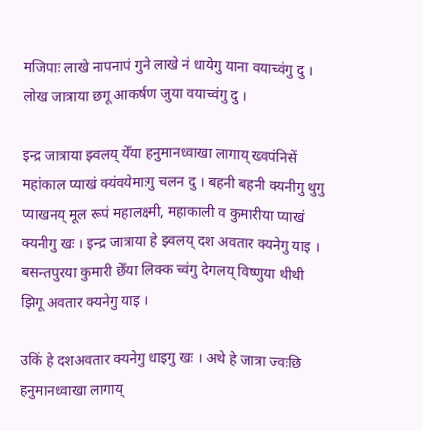मजिपाः लाखे नापनापं गुने लाखे नं धायेगु याना वयाच्वंगु दु । लोख जात्राया छगू आकर्षण जुया वयाच्वंगु दु ।

इन्द्र जात्राया झ्वलय् येँया हनुमानध्वाखा लागाय् ख्वपंनिसें महांकाल प्याखं क्यंवयेमाःगु चलन दु । बहनी बहनी क्यनीगु थुगु प्याखनय् मूल रूपं महालक्ष्मी, महाकाली व कुमारीया प्याखं क्यनीगु खः । इन्द्र जात्राया हे झ्वलय् दश अवतार क्यनेगु याइ । बसन्तपुरया कुमारी छेँया लिक्क च्वंगु देगलय् विष्णुया थीथी झिगू अवतार क्यनेगु याइ ।

उकिं हे दशअवतार क्यनेगु धाइगु खः । अथे हे जात्रा ज्वःछि हनुमानध्वाखा लागाय्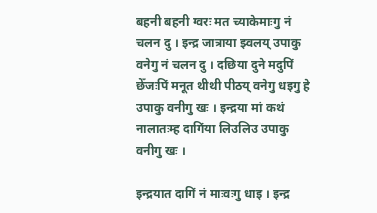बहनी बहनी ग्वरः मत च्याकेमाःगु नं चलन दु । इन्द्र जात्राया झ्वलय् उपाकु वनेगु नं चलन दु । दछिया दुने मदुपिं छेँजःपिं मनूत थीथी पीठय् वनेगु धइगु हे उपाकु वनीगु खः । इन्द्रया मां कथं नालातःम्ह दागिंया लिउलिउ उपाकु वनीगु खः ।

इन्द्रयात दागिं नं माःवःगु धाइ । इन्द्र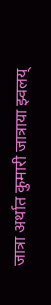जात्रा अर्थात कुमारी जात्राया झ्वलय्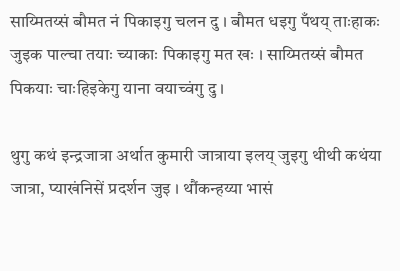साय्मितय्सं बौमत नं पिकाइगु चलन दु । बौमत धइगु पँथय् ताःहाकः जुइक पाल्चा तयाः च्याकाः पिकाइगु मत खः । साय्मितय्सं बौमत पिकयाः चाःहिइकेगु याना वयाच्वंगु दु ।

थुगु कथं इन्द्रजात्रा अर्थात कुमारी जात्राया इलय् जुइगु थीथी कथंया जात्रा, प्याखंनिसें प्रदर्शन जुइ । थौंकन्हय्या भासं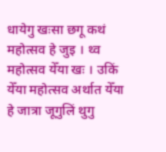धायेगु खःसा छगू कथं महोत्सव हे जुइ । थ्व महोत्सव येँया खः । उकिं येँया महोत्सव अर्थात येँया हे जात्रा जूगुलिं थुगु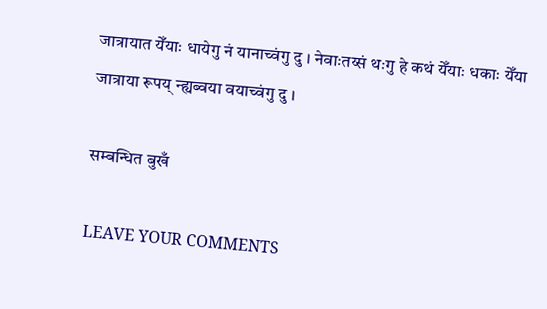जात्रायात येँयाः धायेगु नं यानाच्वंगु दु । नेवाःतय्सं थःगु हे कथं येँयाः धकाः येँया जात्राया रूपय् न्ह्यब्वया वयाच्वंगु दु ।

सम्बन्धित बुखँ

LEAVE YOUR COMMENTS